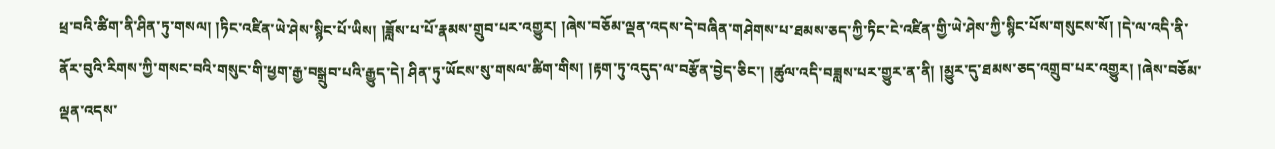ཕྲ་བའི་ཚིག་ནི་ཤིན་ཏུ་གསལ། །ཏིང་འཛིན་ཡེ་ཤེས་སྙིང་པོ་ཡིས། །ཟློས་པ་པོ་རྣམས་གྲུབ་པར་འགྱུར། །ཞེས་བཅོམ་ལྡན་འདས་དེ་བཞིན་གཤེགས་པ་ཐམས་ཅད་ཀྱི་ཏིང་ངེ་འཛིན་གྱི་ཡེ་ཤེས་ཀྱི་སྙིང་པོས་གསུངས་སོ། །དེ་ལ་འདི་ནི་ནོར་བུའི་རིགས་ཀྱི་གསང་བའི་གསུང་གི་ཕྱག་རྒྱ་བསྒྲུབ་པའི་རྒྱུད་དེ། ཤིན་ཏུ་ཡོངས་སུ་གསལ་ཚིག་གིས། །རྟག་ཏུ་འདུད་ལ་བརྩོན་བྱེད་ཅིང་། །ཚུལ་འདི་བཟླས་པར་གྱུར་ན་ནི། །མྱུར་དུ་ཐམས་ཅད་འགྲུབ་པར་འགྱུར། །ཞེས་བཅོམ་ལྡན་འདས་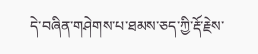དེ་བཞིན་གཤེགས་པ་ཐམས་ཅད་ཀྱི་རྡོ་རྗེས་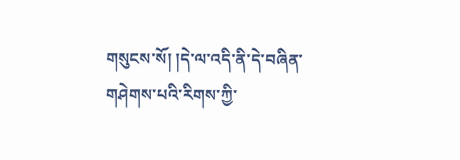གསུངས་སོ། །དེ་ལ་འདི་ནི་དེ་བཞིན་གཤེགས་པའི་རིགས་ཀྱི་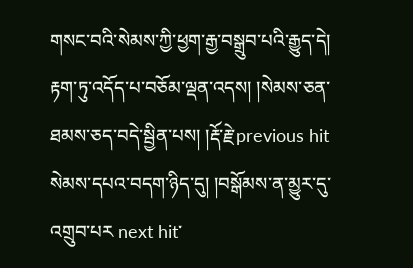གསང་བའི་སེམས་ཀྱི་ཕྱག་རྒྱ་བསྒྲུབ་པའི་རྒྱུད་དེ། རྟག་ཏུ་འདོད་པ་བཅོམ་ལྡན་འདས། །སེམས་ཅན་ཐམས་ཅད་བདེ་སྦྱིན་པས། །རྡོ་རྗེ་previous hit སེམས་དཔའ་བདག་ཉིད་དུ། །བསྒོམས་ན་མྱུར་དུ་འགྲུབ་པར next hit་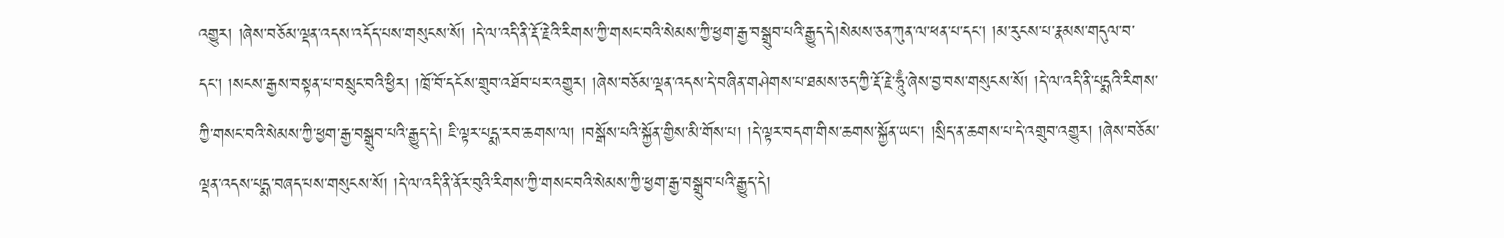འགྱུར། །ཞེས་བཅོམ་ལྡན་འདས་འདོད་པས་གསུངས་སོ། །དེ་ལ་འདི་ནི་རྡོ་རྗེའི་རིགས་ཀྱི་གསང་བའི་སེམས་ཀྱི་ཕྱག་རྒྱ་བསྒྲུབ་པའི་རྒྱུད་དེ།སེམས་ཅན་ཀུན་ལ་ཕན་པ་དང་། །མ་རུངས་པ་རྣམས་གདུལ་བ་དང་། །སངས་རྒྱས་བསྟན་པ་བསྲུང་བའི་ཕྱིར། །ཁྲོ་བོ་དངོས་གྲུབ་འཐོབ་པར་འགྱུར། །ཞེས་བཅོམ་ལྡན་འདས་དེ་བཞིན་གཤེགས་པ་ཐམས་ཅད་ཀྱི་རྡོ་རྗེ་ཧཱུྃ་ཞེས་བྱ་བས་གསུངས་སོ། །དེ་ལ་འདི་ནི་པདྨའི་རིགས་ཀྱི་གསང་བའི་སེམས་ཀྱི་ཕྱག་རྒྱ་བསྒྲུབ་པའི་རྒྱུད་དེ། ཇི་ལྟར་པདྨ་རབ་ཆགས་ལ། །བསྒོས་པའི་སྐྱོན་གྱིས་མི་གོས་པ། །དེ་ལྟར་བདག་གིས་ཆགས་སྐྱོན་ཡང་། །སྲིད་ན་ཆགས་པ་དེ་འགྲུབ་འགྱུར། །ཞེས་བཅོམ་ལྡན་འདས་པདྨ་བཞད་པས་གསུངས་སོ། །དེ་ལ་འདི་ནི་ནོར་བུའི་རིགས་ཀྱི་གསང་བའི་སེམས་ཀྱི་ཕྱག་རྒྱ་བསྒྲུབ་པའི་རྒྱུད་དེ།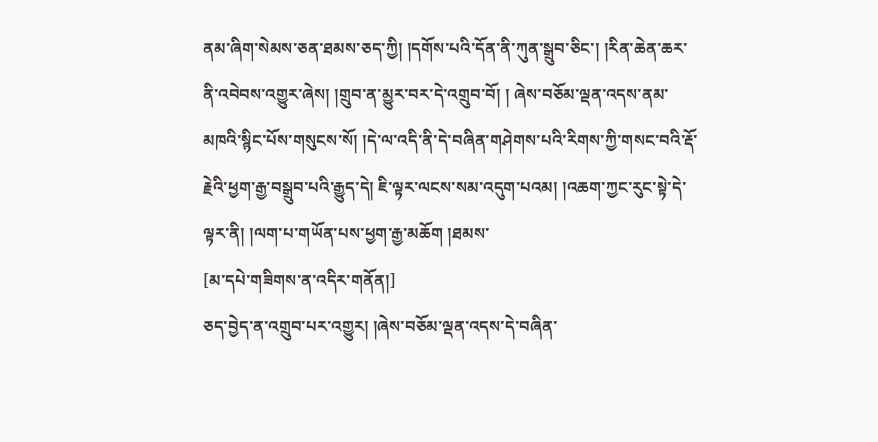ནམ་ཞིག་སེམས་ཅན་ཐམས་ཅད་ཀྱི། །དགོས་པའི་དོན་ནི་ཀུན་སྒྲུབ་ཅིང་། །རིན་ཆེན་ཆར་ནི་འབེབས་འགྱུར་ཞེས། །གྲུབ་ན་མྱུར་བར་དེ་འགྲུབ་བོ། ། ཞེས་བཅོམ་ལྡན་འདས་ནམ་མཁའི་སྙིང་པོས་གསུངས་སོ། །དེ་ལ་འདི་ནི་དེ་བཞིན་གཤེགས་པའི་རིགས་ཀྱི་གསང་བའི་རྡོ་རྗེའི་ཕྱག་རྒྱ་བསྒྲུབ་པའི་རྒྱུད་དེ། ཇི་ལྟར་ལངས་སམ་འདུག་པའམ། །འཆག་ཀྱང་རུང་སྟེ་དེ་ལྟར་ནི། །ལག་པ་གཡོན་པས་ཕྱག་རྒྱ་མཆོག །ཐམས་
[མ་དཔེ་གཟིགས་ན་འདིར་གནོན།]
ཅད་བྱེད་ན་འགྲུབ་པར་འགྱུར། །ཞེས་བཅོམ་ལྡན་འདས་དེ་བཞིན་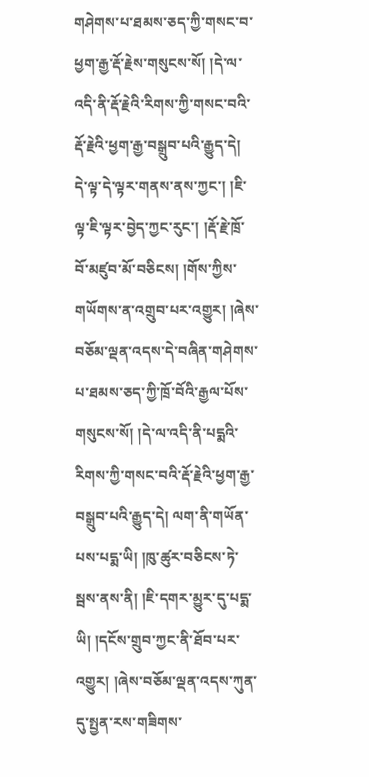གཤེགས་པ་ཐམས་ཅད་ཀྱི་གསང་བ་ཕྱག་རྒྱ་རྡོ་རྗེས་གསུངས་སོ། །དེ་ལ་འདི་ནི་རྡོ་རྗེའི་རིགས་ཀྱི་གསང་བའི་རྡོ་རྗེའི་ཕྱག་རྒྱ་བསྒྲུབ་པའི་རྒྱུད་དེ། དེ་ལྟ་དེ་ལྟར་གནས་ནས་ཀྱང་། །ཇི་ལྟ་ཇི་ལྟར་བྱེད་ཀྱང་རུང་། །རྡོ་རྗེ་ཁྲོ་བོ་མཛུབ་མོ་བཅིངས། །གོས་ཀྱིས་གཡོགས་ན་འགྲུབ་པར་འགྱུར། །ཞེས་བཅོམ་ལྡན་འདས་དེ་བཞིན་གཤེགས་པ་ཐམས་ཅད་ཀྱི་ཁྲོ་བོའི་རྒྱལ་པོས་གསུངས་སོ། །དེ་ལ་འདི་ནི་པདྨའི་རིགས་ཀྱི་གསང་བའི་རྡོ་རྗེའི་ཕྱག་རྒྱ་བསྒྲུབ་པའི་རྒྱུད་དེ། ལག་ནི་གཡོན་པས་པདྨ་ཡི། །ཁུ་ཚུར་བཅིངས་ཏེ་སྦས་ནས་ནི། །ཇི་དགར་མྱུར་དུ་པདྨ་ཡི། །དངོས་གྲུབ་ཀྱང་ནི་ཐོབ་པར་འགྱུར། །ཞེས་བཅོམ་ལྡན་འདས་ཀུན་དུ་སྤྱན་རས་གཟིགས་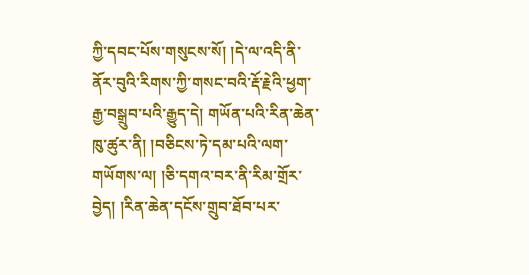ཀྱི་དབང་པོས་གསུངས་སོ། །དེ་ལ་འདི་ནི་ནོར་བུའི་རིགས་ཀྱི་གསང་བའི་རྡོ་རྗེའི་ཕྱག་རྒྱ་བསྒྲུབ་པའི་རྒྱུད་དེ། གཡོན་པའི་རིན་ཆེན་ཁུ་ཚུར་ནི། །བཅིངས་ཏེ་དམ་པའི་ལག་གཡོགས་ལ། །ཅི་དགའ་བར་ནི་རིམ་གྲོར་བྱེད། །རིན་ཆེན་དངོས་གྲུབ་ཐོབ་པར་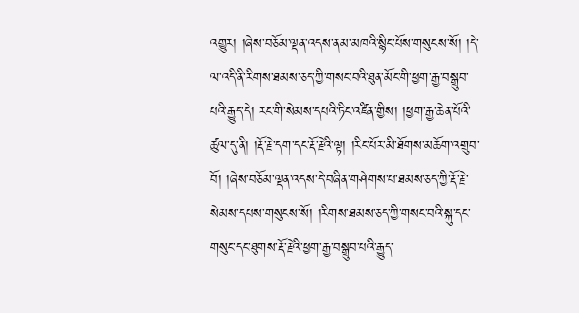འགྱུར། །ཞེས་བཅོམ་ལྡན་འདས་ནམ་མཁའི་སྙིང་པོས་གསུངས་སོ། །དེ་ལ་འདི་ནི་རིགས་ཐམས་ཅད་ཀྱི་གསང་བའི་ཐུན་མོང་གི་ཕྱག་རྒྱ་བསྒྲུབ་པའི་རྒྱུད་དེ། རང་གི་སེམས་དཔའི་ཏིང་འཛིན་གྱིས། །ཕྱག་རྒྱ་ཆེན་པོའི་ཚུལ་དུ་ནི། །རྡོ་རྗེ་དག་དང་རྡོ་རྗེའི་ལྟ། །རིང་པོར་མི་ཐོགས་མཆོག་འགྲུབ་བོ། །ཞེས་བཅོམ་ལྡན་འདས་དེ་བཞིན་གཤེགས་པ་ཐམས་ཅད་ཀྱི་རྡོ་རྗེ་སེམས་དཔས་གསུངས་སོ། །རིགས་ཐམས་ཅད་ཀྱི་གསང་བའི་སྐུ་དང་གསུང་དང་ཐུགས་རྡོ་རྗེའི་ཕྱག་རྒྱ་བསྒྲུབ་པའི་རྒྱུད་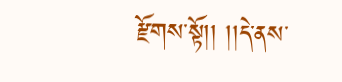རྫོགས་སྟོ།། །།དེ་ནས་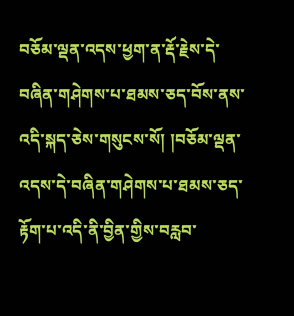བཅོམ་ལྡན་འདས་ཕྱག་ན་རྡོ་རྗེས་དེ་བཞིན་གཤེགས་པ་ཐམས་ཅད་བོས་ནས་འདི་སྐད་ཅེས་གསུངས་སོ། །བཅོམ་ལྡན་འདས་དེ་བཞིན་གཤེགས་པ་ཐམས་ཅད་རྟོག་པ་འདི་ནི་བྱིན་གྱིས་བརླབ་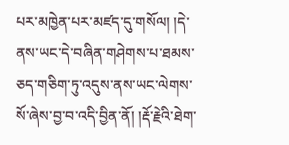པར་མཁྱེན་པར་མཛད་དུ་གསོལ། །དེ་ནས་ཡང་དེ་བཞིན་གཤེགས་པ་ཐམས་ཅད་གཅིག་ཏུ་འདུས་ནས་ཡང་ལེགས་སོ་ཞེས་བྱ་བ་འདི་བྱིན་ནོ། །རྡོ་རྗེའི་ཐེག་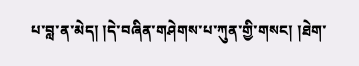པ་བླ་ན་མེད། །དེ་བཞིན་གཤེགས་པ་ཀུན་གྱི་གསང། །ཐེག་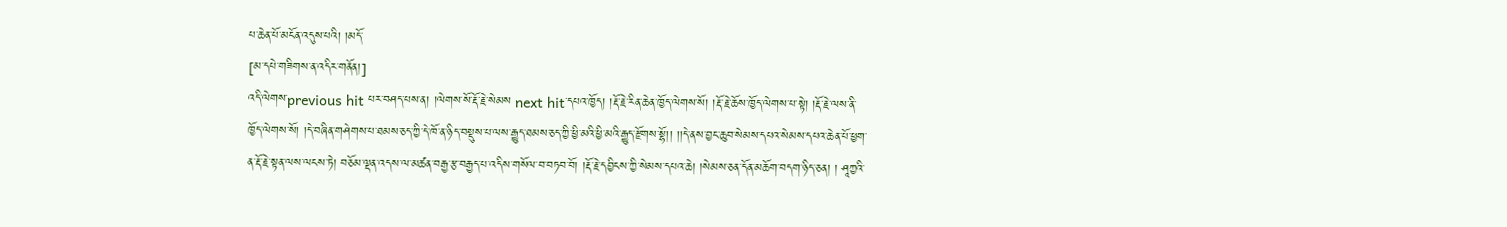པ་ཆེན་པོ་མངོན་འདུས་པའི། །མདོ་
[མ་དཔེ་གཟིགས་ན་འདིར་གནོན།]
འདི་ལེགས་previous hit པར་བཤད་པས་ན། །ལེགས་སོ་རྡོ་རྗེ་སེམས next hit་དཔའ་ཁྱོད། །རྡོ་རྗེ་རིན་ཆེན་ཁྱོད་ལེགས་སོ། །རྡོ་རྗེ་ཆོས་ཁྱོད་ལེགས་པ་སྟེ། །རྡོ་རྗེ་ལས་ནི་ཁྱོད་ལེགས་སོ། །དེ་བཞིན་གཤེགས་པ་ཐམས་ཅད་ཀྱི་དེ་ཁོ་ན་ཉིད་བསྡུས་པ་ལས་རྒྱུད་ཐམས་ཅད་ཀྱི་ཕྱི་མའི་ཕྱི་མའི་རྒྱུད་རྫོགས་སྷོ།། །།དེ་ནས་བྱང་ཆུབ་སེམས་དཔའ་སེམས་དཔའ་ཆེན་པོ་ཕྱག་ན་རྡོ་རྗེ་སྟན་ལས་ལངས་ཏེ། བཅོམ་ལྡན་འདས་ལ་མཚན་བརྒྱ་རྩ་བརྒྱད་པ་འདིས་གསོལ་བ་བཏབ་བོ། །རྡོ་རྗེ་དབྱིངས་ཀྱི་སེམས་དཔའ་ཆེ། །སེམས་ཅན་དོན་མཆོག་བདག་ཉིད་ཅན། ། ཤཱཀྱའི་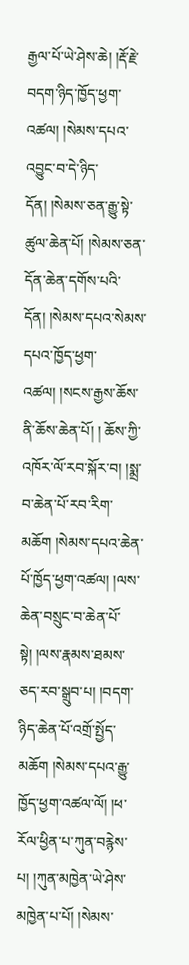རྒྱལ་པོ་ཡེ་ཤེས་ཆེ། །རྡོ་རྗེ་བདག་ཉིད་ཁྱོད་ཕྱག་འཚལ། །སེམས་དཔའ་འབྱུང་བ་དེ་ཉིད་དོན། །སེམས་ཅན་རྒྱུ་སྟེ་ཚུལ་ཆེན་པོ། །སེམས་ཅན་དོན་ཆེན་དགོས་པའི་དོན། །སེམས་དཔའ་སེམས་དཔའ་ཁྱོད་ཕྱག་འཚལ། །སངས་རྒྱས་ཆོས་ནི་ཆོས་ཆེན་པོ། ། ཆོས་ཀྱི་འཁོར་ལོ་རབ་སྐོར་བ། །སྨྲ་བ་ཆེན་པོ་རབ་རིག་མཆོག །སེམས་དཔའ་ཆེན་པོ་ཁྱོད་ཕྱག་འཚལ། །ལས་ཆེན་བསྲུང་བ་ཆེན་པོ་སྟེ། །ལས་རྣམས་ཐམས་ཅད་རབ་སྒྲུབ་པ། །བདག་ཉིད་ཆེན་པོ་འགྲོ་སྤྱོད་མཆོག །སེམས་དཔའ་རྒྱུ་ཁྱོད་ཕྱག་འཚལ་ལོ། །ཕ་རོལ་ཕྱིན་པ་ཀུན་བརྙེས་པ། །ཀུན་མཁྱེན་ཡེ་ཤེས་མཁྱེན་པ་པོ། །སེམས་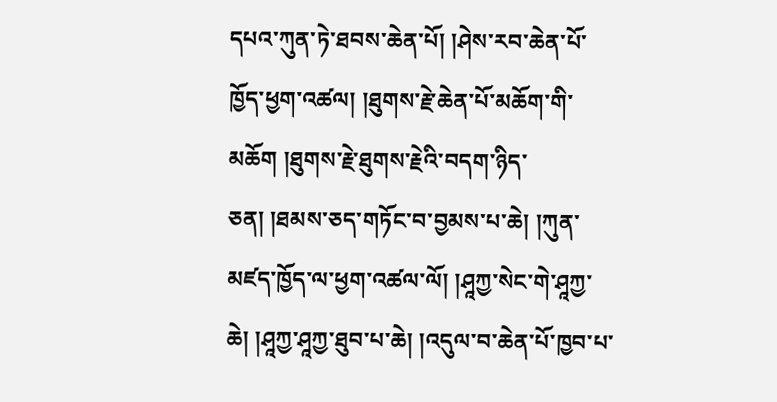དཔའ་ཀུན་ཏེ་ཐབས་ཆེན་པོ། །ཤེས་རབ་ཆེན་པོ་ཁྱོད་ཕྱག་འཚལ། །ཐུགས་རྗེ་ཆེན་པོ་མཆོག་གི་མཆོག །ཐུགས་རྗེ་ཐུགས་རྗེའི་བདག་ཉིད་ཅན། །ཐམས་ཅད་གཏོང་བ་བྱམས་པ་ཆེ། །ཀུན་མཛད་ཁྱོད་ལ་ཕྱག་འཚལ་ལོ། །ཤཱཀྱ་སེང་གེ་ཤཱཀྱ་ཆེ། །ཤཱཀྱ་ཤཱཀྱ་ཐུབ་པ་ཆེ། །འདུལ་བ་ཆེན་པོ་ཁྱབ་པ་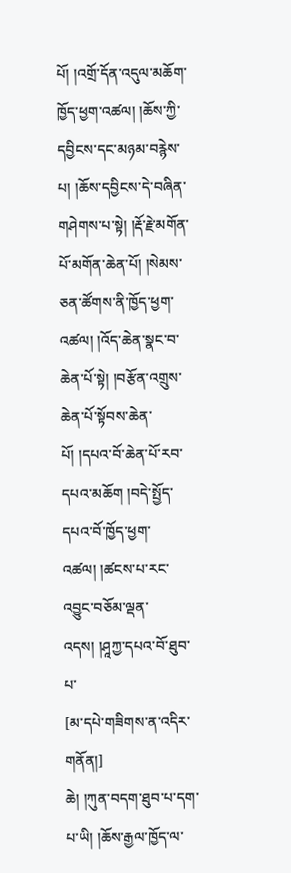པོ། །འགྲོ་དོན་འདུལ་མཆོག་ཁྱོད་ཕྱག་འཚལ། །ཆོས་ཀྱི་དབྱིངས་དང་མཉམ་བརྙེས་པ། །ཆོས་དབྱིངས་དེ་བཞིན་གཤེགས་པ་སྟེ། །རྡོ་རྗེ་མགོན་པོ་མགོན་ཆེན་པོ། །སེམས་ཅན་ཚོགས་ནི་ཁྱོད་ཕྱག་འཚལ། །འོད་ཆེན་སྣང་བ་ཆེན་པོ་སྟེ། །བརྩོན་འགྲུས་ཆེན་པོ་སྟོབས་ཆེན་པོ། །དཔའ་བོ་ཆེན་པོ་རབ་དཔའ་མཆོག །བདེ་སྤྱོད་དཔའ་བོ་ཁྱོད་ཕྱག་འཚལ། །ཚངས་པ་རང་འབྱུང་བཅོམ་ལྡན་འདས། །ཤཱཀྱ་དཔའ་བོ་ཐུབ་པ་
[མ་དཔེ་གཟིགས་ན་འདིར་གནོན།]
ཆེ། །ཀུན་བདག་ཐུབ་པ་དག་པ་ཡི། །ཆོས་རྒྱལ་ཁྱོད་ལ་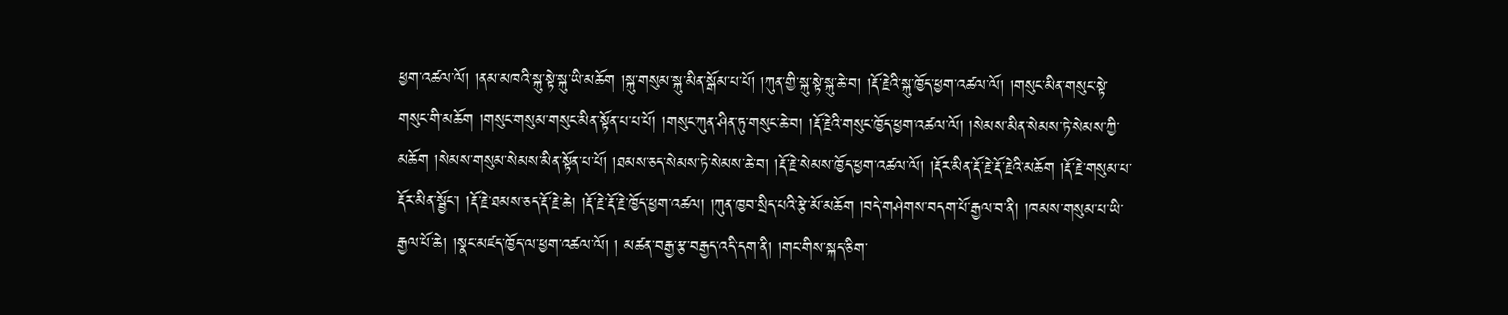ཕྱག་འཚལ་ལོ། །ནམ་མཁའི་སྐུ་སྟེ་སྐུ་ཡི་མཆོག །སྐུ་གསུམ་སྐུ་མིན་སྒོམ་པ་པོ། །ཀུན་གྱི་སྐུ་སྟེ་སྐུ་ཆེ་བ། །རྡོ་རྗེའི་སྐུ་ཁྱོད་ཕྱག་འཚལ་ལོ། །གསུང་མིན་གསུང་སྟེ་གསུང་གི་མཆོག །གསུང་གསུམ་གསུང་མིན་སྟོན་པ་པ་པོ། །གསུང་ཀུན་ཤིན་ཏུ་གསུང་ཆེ་བ། །རྡོ་རྗེའི་གསུང་ཁྱོད་ཕྱག་འཚལ་ལོ། །སེམས་མིན་སེམས་ཏེ་སེམས་ཀྱི་མཆོག །སེམས་གསུམ་སེམས་མིན་སྟོན་པ་པོ། །ཐམས་ཅད་སེམས་ཏེ་སེམས་ཆེ་བ། །རྡོ་རྗེ་སེམས་ཁྱོད་ཕྱག་འཚལ་ལོ། །རྡོར་མིན་རྡོ་རྗེ་རྡོ་རྗེའི་མཆོག །རྡོ་རྗེ་གསུམ་པ་རྡོར་མིན་སྦྱོང་། །རྡོ་རྗེ་ཐམས་ཅད་རྡོ་རྗེ་ཆེ། །རྡོ་རྗེ་རྡོ་རྗེ་ཁྱོད་ཕྱག་འཚལ། །ཀུན་ཁྱབ་སྲིད་པའི་རྩེ་མོ་མཆོག །བདེ་གཤེགས་བདག་པོ་རྒྱལ་བ་ནི། །ཁམས་གསུམ་པ་ཡི་རྒྱལ་པོ་ཆེ། །སྣང་མཛད་ཁྱོད་ལ་ཕྱག་འཚལ་ལོ། ། མཚན་བརྒྱ་རྩ་བརྒྱད་འདི་དག་ནི། །གང་གིས་སྐད་ཅིག་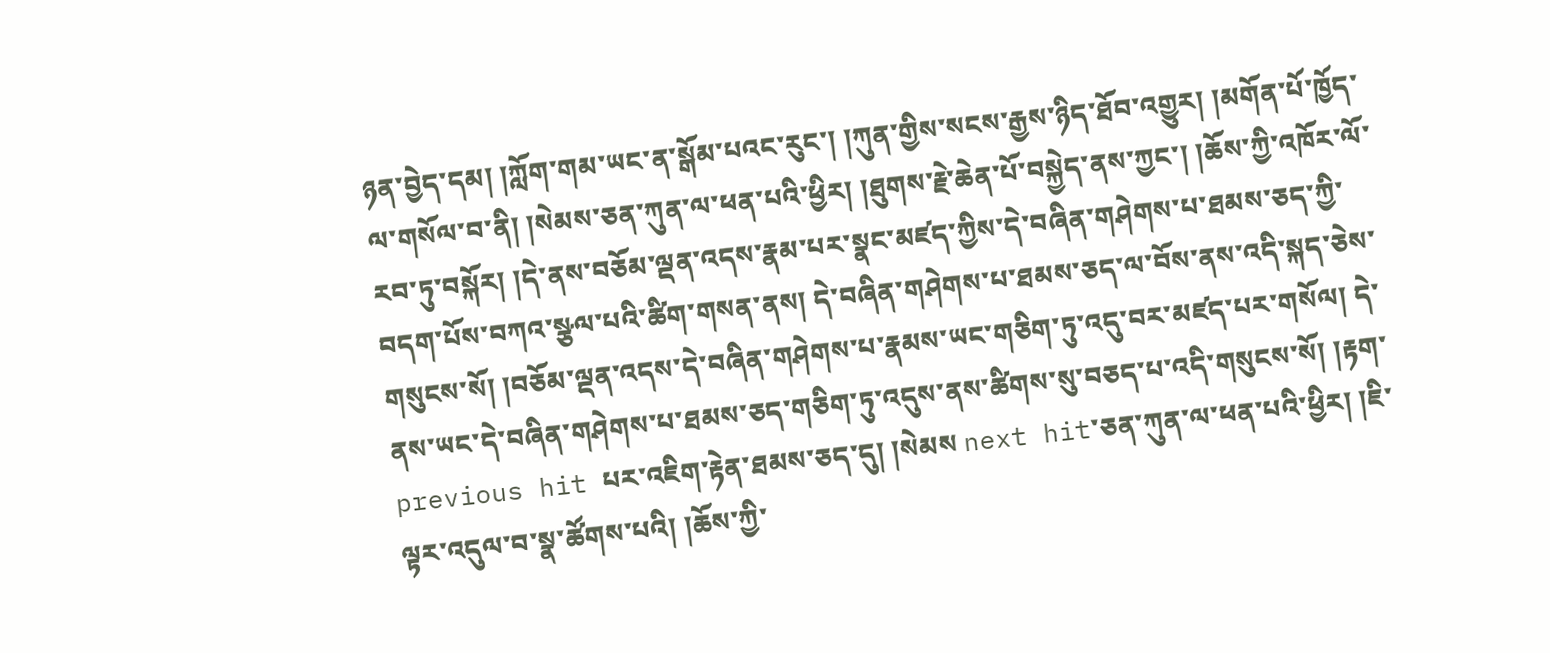ཉན་བྱེད་དམ། །ཀློག་གམ་ཡང་ན་སྒོམ་པའང་རུང་། །ཀུན་གྱིས་སངས་རྒྱས་ཉིད་ཐོབ་འགྱུར། །མགོན་པོ་ཁྱོད་ལ་གསོལ་བ་ནི། །སེམས་ཅན་ཀུན་ལ་ཕན་པའི་ཕྱིར། །ཐུགས་རྗེ་ཆེན་པོ་བསྐྱེད་ནས་ཀྱང་། །ཆོས་ཀྱི་འཁོར་ལོ་རབ་ཏུ་བསྐོར། །དེ་ནས་བཅོམ་ལྡན་འདས་རྣམ་པར་སྣང་མཛད་ཀྱིས་དེ་བཞིན་གཤེགས་པ་ཐམས་ཅད་ཀྱི་བདག་པོས་བཀའ་སྩལ་པའི་ཚིག་གསན་ནས། དེ་བཞིན་གཤེགས་པ་ཐམས་ཅད་ལ་བོས་ནས་འདི་སྐད་ཅེས་གསུངས་སོ། །བཅོམ་ལྡན་འདས་དེ་བཞིན་གཤེགས་པ་རྣམས་ཡང་གཅིག་ཏུ་འདུ་བར་མཛད་པར་གསོལ། དེ་ནས་ཡང་དེ་བཞིན་གཤེགས་པ་ཐམས་ཅད་གཅིག་ཏུ་འདུས་ནས་ཚིགས་སུ་བཅད་པ་འདི་གསུངས་སོ། །རྟག་previous hit པར་འཇིག་རྟེན་ཐམས་ཅད་དུ། །སེམས next hit་ཅན་ཀུན་ལ་ཕན་པའི་ཕྱིར། །ཇི་ལྟར་འདུལ་བ་སྣ་ཚོགས་པའི། །ཆོས་ཀྱི་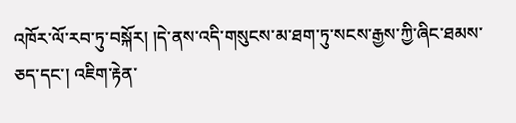འཁོར་ལོ་རབ་ཏུ་བསྐོར། །དེ་ནས་འདི་གསུངས་མ་ཐག་ཏུ་སངས་རྒྱས་ཀྱི་ཞིང་ཐམས་ཅད་དང་། འཇིག་རྟེན་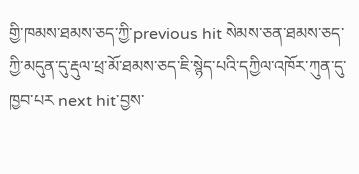གྱི་ཁམས་ཐམས་ཅད་ཀྱི་previous hit སེམས་ཅན་ཐམས་ཅད་ཀྱི་མདུན་དུ་རྡུལ་ཕྲ་མོ་ཐམས་ཅད་ཇི་སྙེད་པའི་དཀྱིལ་འཁོར་ཀུན་དུ་ཁྱབ་པར next hit་བྱས་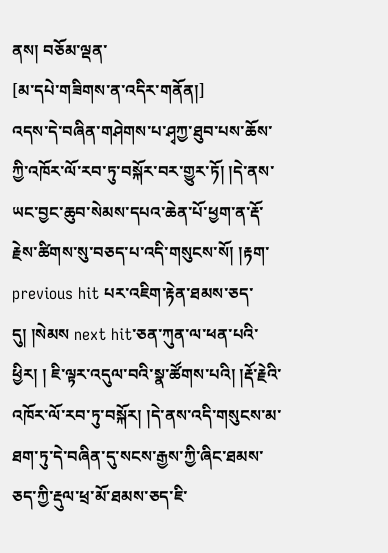ནས། བཅོམ་ལྡན་
[མ་དཔེ་གཟིགས་ན་འདིར་གནོན།]
འདས་དེ་བཞིན་གཤེགས་པ་ཤྭཀྱ་ཐུབ་པས་ཆོས་ཀྱི་འཁོར་ལོ་རབ་ཏུ་བསྐོར་བར་གྱུར་ཏོ། །དེ་ནས་ཡང་བྱང་ཆུབ་སེམས་དཔའ་ཆེན་པོ་ཕྱག་ན་རྡོ་རྗེས་ཚིགས་སུ་བཅད་པ་འདི་གསུངས་སོ། །རྟག་previous hit པར་འཇིག་རྟེན་ཐམས་ཅད་དུ། །སེམས next hit་ཅན་ཀུན་ལ་ཕན་པའི་ཕྱིར། ། ཇི་ལྟར་འདུལ་བའི་སྣ་ཚོགས་པའི། །རྡོ་རྗེའི་འཁོར་ལོ་རབ་ཏུ་བསྐོར། །དེ་ནས་འདི་གསུངས་མ་ཐག་ཏུ་དེ་བཞིན་དུ་སངས་རྒྱས་ཀྱི་ཞིང་ཐམས་ཅད་ཀྱི་རྡུལ་ཕྲ་མོ་ཐམས་ཅད་ཇི་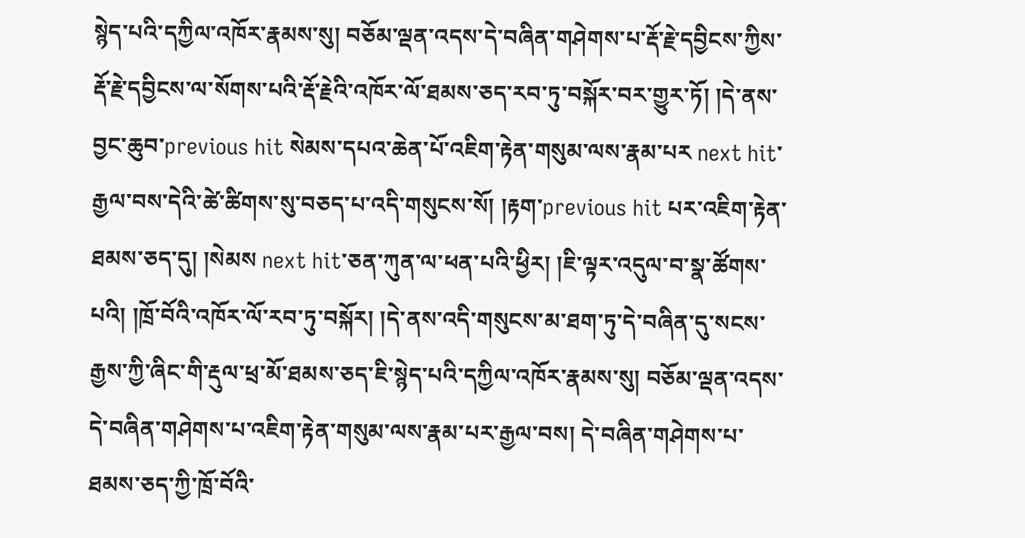སྙེད་པའི་དཀྱིལ་འཁོར་རྣམས་སུ། བཅོམ་ལྡན་འདས་དེ་བཞིན་གཤེགས་པ་རྡོ་རྗེ་དབྱིངས་ཀྱིས་རྡོ་རྗེ་དབྱིངས་ལ་སོགས་པའི་རྡོ་རྗེའི་འཁོར་ལོ་ཐམས་ཅད་རབ་ཏུ་བསྐོར་བར་གྱུར་ཏོ། །དེ་ནས་བྱང་ཆུབ་previous hit སེམས་དཔའ་ཆེན་པོ་འཇིག་རྟེན་གསུམ་ལས་རྣམ་པར next hit་རྒྱལ་བས་དེའི་ཚེ་ཚིགས་སུ་བཅད་པ་འདི་གསུངས་སོ། །རྟག་previous hit པར་འཇིག་རྟེན་ཐམས་ཅད་དུ། །སེམས next hit་ཅན་ཀུན་ལ་ཕན་པའི་ཕྱིར། །ཇི་ལྟར་འདུལ་བ་སྣ་ཚོགས་པའི། །ཁྲོ་བོའི་འཁོར་ལོ་རབ་ཏུ་བསྐོར། །དེ་ནས་འདི་གསུངས་མ་ཐག་ཏུ་དེ་བཞིན་དུ་སངས་རྒྱས་ཀྱི་ཞིང་གི་རྡུལ་ཕྲ་མོ་ཐམས་ཅད་ཇི་སྙེད་པའི་དཀྱིལ་འཁོར་རྣམས་སུ། བཅོམ་ལྡན་འདས་དེ་བཞིན་གཤེགས་པ་འཇིག་རྟེན་གསུམ་ལས་རྣམ་པར་རྒྱལ་བས། དེ་བཞིན་གཤེགས་པ་ཐམས་ཅད་ཀྱི་ཁྲོ་བོའི་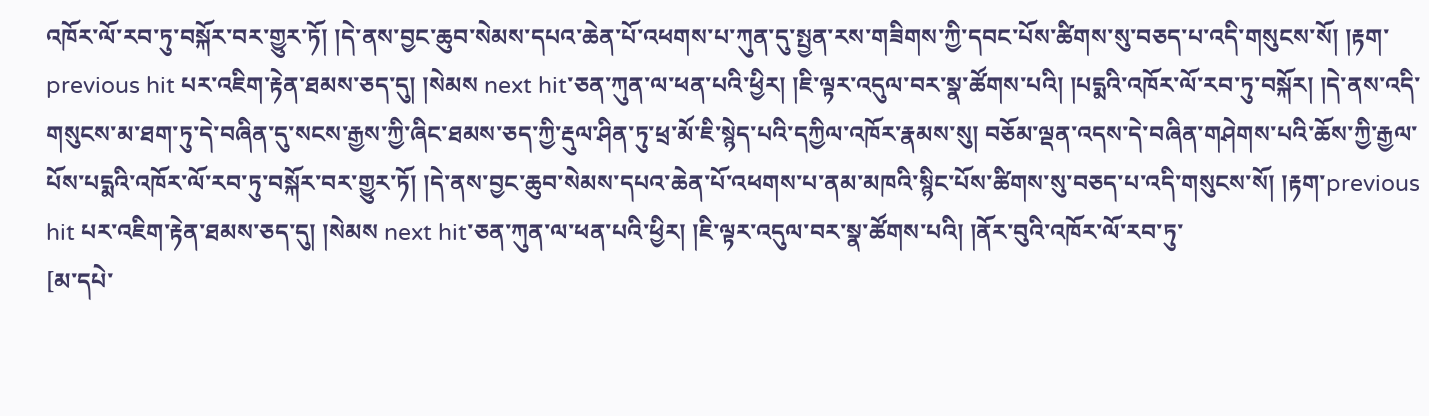འཁོར་ལོ་རབ་ཏུ་བསྐོར་བར་གྱུར་ཏོ། །དེ་ནས་བྱང་ཆུབ་སེམས་དཔའ་ཆེན་པོ་འཕགས་པ་ཀུན་དུ་སྤྱན་རས་གཟིགས་ཀྱི་དབང་པོས་ཚིགས་སུ་བཅད་པ་འདི་གསུངས་སོ། །རྟག་previous hit པར་འཇིག་རྟེན་ཐམས་ཅད་དུ། །སེམས next hit་ཅན་ཀུན་ལ་ཕན་པའི་ཕྱིར། །ཇི་ལྟར་འདུལ་བར་སྣ་ཚོགས་པའི། །པདྨའི་འཁོར་ལོ་རབ་ཏུ་བསྐོར། །དེ་ནས་འདི་གསུངས་མ་ཐག་ཏུ་དེ་བཞིན་དུ་སངས་རྒྱས་ཀྱི་ཞིང་ཐམས་ཅད་ཀྱི་རྡུལ་ཤིན་ཏུ་ཕྲ་མོ་ཇི་སྙེད་པའི་དཀྱིལ་འཁོར་རྣམས་སུ། བཅོམ་ལྡན་འདས་དེ་བཞིན་གཤེགས་པའི་ཆོས་ཀྱི་རྒྱལ་པོས་པདྨའི་འཁོར་ལོ་རབ་ཏུ་བསྐོར་བར་གྱུར་ཏོ། །དེ་ནས་བྱང་ཆུབ་སེམས་དཔའ་ཆེན་པོ་འཕགས་པ་ནམ་མཁའི་སྙིང་པོས་ཚིགས་སུ་བཅད་པ་འདི་གསུངས་སོ། །རྟག་previous hit པར་འཇིག་རྟེན་ཐམས་ཅད་དུ། །སེམས next hit་ཅན་ཀུན་ལ་ཕན་པའི་ཕྱིར། །ཇི་ལྟར་འདུལ་བར་སྣ་ཚོགས་པའི། །ནོར་བུའི་འཁོར་ལོ་རབ་ཏུ་
[མ་དཔེ་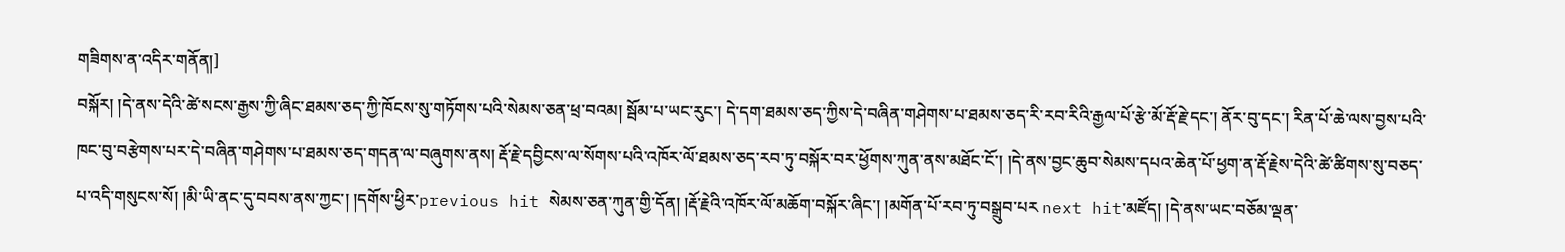གཟིགས་ན་འདིར་གནོན།]
བསྐོར། །དེ་ནས་དེའི་ཚེ་སངས་རྒྱས་ཀྱི་ཞིང་ཐམས་ཅད་ཀྱི་ཁོངས་སུ་གཏོགས་པའི་སེམས་ཅན་ཕྲ་བའམ། སྦོམ་པ་ཡང་རུང་། དེ་དག་ཐམས་ཅད་ཀྱིས་དེ་བཞིན་གཤེགས་པ་ཐམས་ཅད་རི་རབ་རིའི་རྒྱལ་པོ་རྩེ་མོ་རྡོ་རྗེ་དང་། ནོར་བུ་དང་། རིན་པོ་ཆེ་ལས་བྱས་པའི་ཁང་བུ་བརྩེགས་པར་དེ་བཞིན་གཤེགས་པ་ཐམས་ཅད་གདན་ལ་བཞུགས་ནས། རྡོ་རྗེ་དབྱིངས་ལ་སོགས་པའི་འཁོར་ལོ་ཐམས་ཅད་རབ་ཏུ་བསྐོར་བར་ཕྱོགས་ཀུན་ནས་མཐོང་ངོ་། །དེ་ནས་བྱང་ཆུབ་སེམས་དཔའ་ཆེན་པོ་ཕྱག་ན་རྡོ་རྗེས་དེའི་ཚེ་ཚིགས་སུ་བཅད་པ་འདི་གསུངས་སོ། །མི་ཡི་ནང་དུ་བབས་ནས་ཀྱང་། །དགོས་ཕྱིར་previous hit སེམས་ཅན་ཀུན་གྱི་དོན། །རྡོ་རྗེའི་འཁོར་ལོ་མཆོག་བསྐོར་ཞིང་། །མགོན་པོ་རབ་ཏུ་བསྒྲུབ་པར next hit་མཛོད། །དེ་ནས་ཡང་བཅོམ་ལྡན་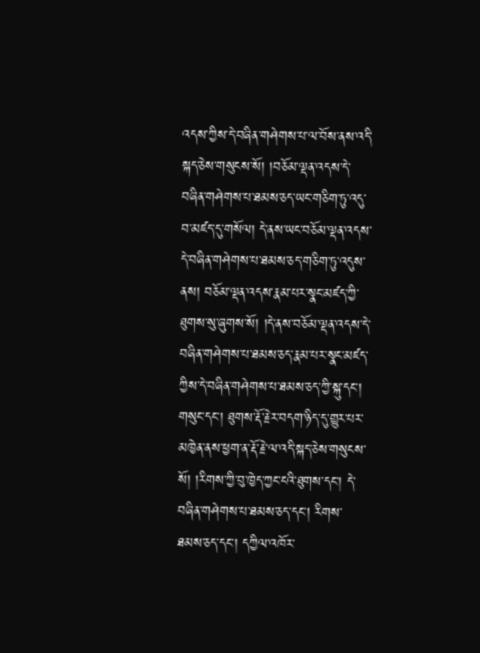འདས་ཀྱིས་དེ་བཞིན་གཤེགས་པ་ལ་བོས་ནས་འདི་སྐད་ཅེས་གསུངས་སོ། །བཅོམ་ལྡན་འདས་དེ་བཞིན་གཤེགས་པ་ཐམས་ཅད་ཡང་གཅིག་ཏུ་འདུ་བ་མཛད་དུ་གསོལ། དེ་ནས་ཡང་བཅོམ་ལྡན་འདས་དེ་བཞིན་གཤེགས་པ་ཐམས་ཅད་གཅིག་ཏུ་འདུས་ནས། བཅོམ་ལྡན་འདས་རྣམ་པར་སྣང་མཛད་ཀྱི་ཐུགས་སུ་ཞུགས་སོ། །དེ་ནས་བཅོམ་ལྡན་འདས་དེ་བཞིན་གཤེགས་པ་ཐམས་ཅད་རྣམ་པར་སྣང་མཛད་ཀྱིས་དེ་བཞིན་གཤེགས་པ་ཐམས་ཅད་ཀྱི་སྐུ་དང་། གསུང་དང་། ཐུགས་རྡོ་རྗེར་བདག་ཉིད་དུ་གྱུར་པར་མཁྱེན་ནས་ཕྱག་ན་རྡོ་རྗེ་ལ་འདི་སྐད་ཅེས་གསུངས་སོ། །རིགས་ཀྱི་བུ་ཁྱེད་ཀྱང་ངའི་ཐུགས་དང་། དེ་བཞིན་གཤེགས་པ་ཐམས་ཅད་དང་། རིགས་ཐམས་ཅད་དང་། དཀྱིལ་འཁོར་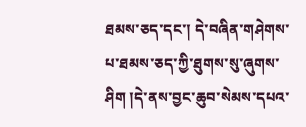ཐམས་ཅད་དང་། དེ་བཞིན་གཤེགས་པ་ཐམས་ཅད་ཀྱི་ཐུགས་སུ་ཞུགས་ཤིག །དེ་ནས་བྱང་ཆུབ་སེམས་དཔའ་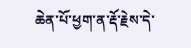ཆེན་པོ་ཕྱག་ན་རྡོ་རྗེས་དེ་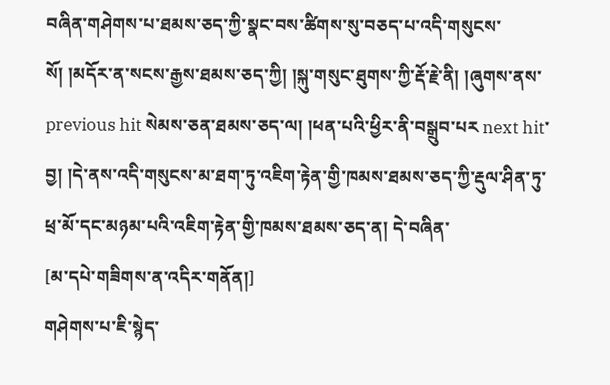བཞིན་གཤེགས་པ་ཐམས་ཅད་ཀྱི་སྣང་བས་ཚིགས་སུ་བཅད་པ་འདི་གསུངས་སོ། །མདོར་ན་སངས་རྒྱས་ཐམས་ཅད་ཀྱི། །སྐུ་གསུང་ཐུགས་ཀྱི་རྡོ་རྗེ་ནི། །ཞུགས་ནས་previous hit སེམས་ཅན་ཐམས་ཅད་ལ། །ཕན་པའི་ཕྱིར་ནི་བསྒྲུབ་པར next hit་བྱ། །དེ་ནས་འདི་གསུངས་མ་ཐག་ཏུ་འཇིག་རྟེན་གྱི་ཁམས་ཐམས་ཅད་ཀྱི་རྡུལ་ཤིན་ཏུ་ཕྲ་མོ་དང་མཉམ་པའི་འཇིག་རྟེན་གྱི་ཁམས་ཐམས་ཅད་ན། དེ་བཞིན་
[མ་དཔེ་གཟིགས་ན་འདིར་གནོན།]
གཤེགས་པ་ཇི་སྙེད་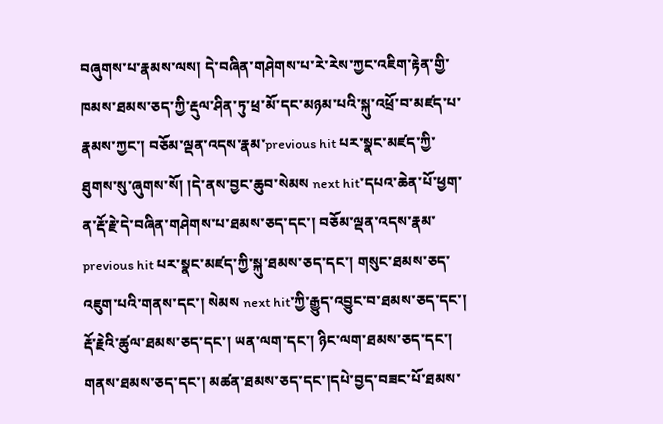བཞུགས་པ་རྣམས་ལས། དེ་བཞིན་གཤེགས་པ་རེ་རེས་ཀྱང་འཇིག་རྟེན་གྱི་ཁམས་ཐམས་ཅད་ཀྱི་རྡུལ་ཤིན་ཏུ་ཕྲ་མོ་དང་མཉམ་པའི་སྐུ་འཕྲོ་བ་མཛད་པ་རྣམས་ཀྱང་། བཅོམ་ལྡན་འདས་རྣམ་previous hit པར་སྣང་མཛད་ཀྱི་ཐུགས་སུ་ཞུགས་སོ། །དེ་ནས་བྱང་ཆུབ་སེམས next hit་དཔའ་ཆེན་པོ་ཕྱག་ན་རྡོ་རྗེ་དེ་བཞིན་གཤེགས་པ་ཐམས་ཅད་དང་། བཅོམ་ལྡན་འདས་རྣམ་previous hit པར་སྣང་མཛད་ཀྱི་སྐུ་ཐམས་ཅད་དང་། གསུང་ཐམས་ཅད་འཇུག་པའི་གནས་དང་། སེམས next hit་ཀྱི་རྒྱུད་འབྱུང་བ་ཐམས་ཅད་དང་། རྡོ་རྗེའི་ཚུལ་ཐམས་ཅད་དང་། ཡན་ལག་དང་། ཉིང་ལག་ཐམས་ཅད་དང་། གནས་ཐམས་ཅད་དང་། མཚན་ཐམས་ཅད་དང་།དཔེ་བྱད་བཟང་པོ་ཐམས་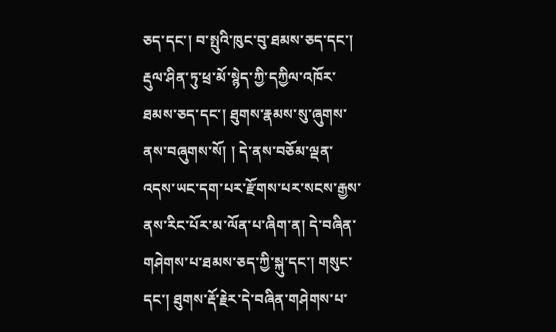ཅད་དང་། བ་སྤུའི་ཁུང་བུ་ཐམས་ཅད་དང་། རྡུལ་ཤིན་ཏུ་ཕྲ་མོ་སྙེད་ཀྱི་དཀྱིལ་འཁོར་ཐམས་ཅད་དང་། ཐུགས་རྣམས་སུ་ཞུགས་ནས་བཞུགས་སོ། ། དེ་ནས་བཅོམ་ལྡན་འདས་ཡང་དག་པར་རྫོགས་པར་སངས་རྒྱས་ནས་རིང་པོར་མ་ལོན་པ་ཞིག་ན། དེ་བཞིན་གཤེགས་པ་ཐམས་ཅད་ཀྱི་སྐུ་དང་། གསུང་དང་། ཐུགས་རྡོ་རྗེར་དེ་བཞིན་གཤེགས་པ་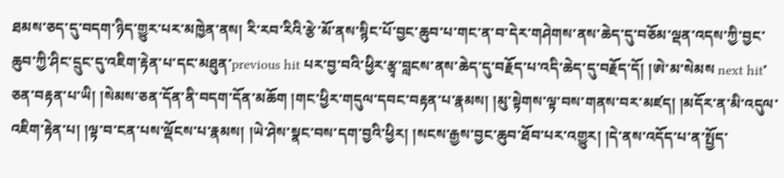ཐམས་ཅད་དུ་བདག་ཉིད་གྱུར་པར་མཁྱེན་ནས། རི་རབ་རིའི་རྩེ་མོ་ནས་སྙིང་པོ་བྱང་ཆུབ་པ་གང་ན་བ་དེར་གཤེགས་ནས་ཆེད་དུ་བཅོམ་ལྡན་འདས་ཀྱི་བྱང་ཆུབ་ཀྱི་ཤིང་དྲུང་དུ་འཇིག་རྟེན་པ་དང་མཐུན་previous hit པར་བྱ་བའི་ཕྱིར་རྩྭ་བླངས་ནས་ཆེད་དུ་བརྗོད་པ་འདི་ཆེད་དུ་བརྗོད་དོ། །ཨེ་མ་སེམས next hit་ཅན་བརྟན་པ་ཡི། །སེམས་ཅན་དོན་ནི་བདག་དོན་མཆོག །གང་ཕྱིར་གདུལ་དབང་བརྟན་པ་རྣམས། །མུ་སྟེགས་ལྟ་བས་གནས་བར་མཛད། །མདོར་ན་མི་འདུལ་འཇིག་རྟེན་པ། །ལྟ་བ་ངན་པས་ལྡོངས་པ་རྣམས། །ཡེ་ཤེས་སྣང་བས་དག་བྱའི་ཕྱིར། །སངས་རྒྱས་བྱང་ཆུབ་ཐོབ་པར་འགྱུར། །དེ་ནས་འདོད་པ་ན་སྤྱོད་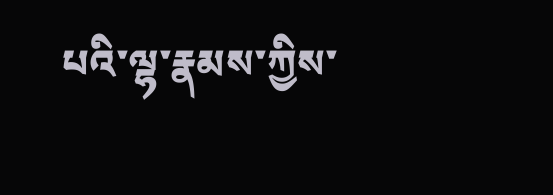པའི་ལྷ་རྣམས་ཀྱིས་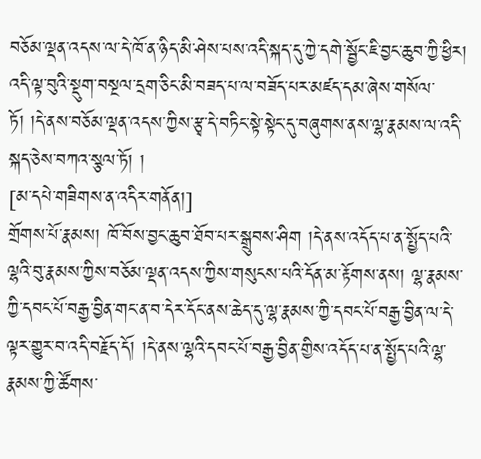བཅོམ་ལྡན་འདས་ལ་དེ་ཁོ་ན་ཉིད་མི་ཤེས་པས་འདི་སྐད་དུ་ཀྱེ་དགེ་སྦྱོང་ཇི་བྱང་ཆུབ་ཀྱི་ཕྱིར། འདི་ལྟ་བུའི་སྡུག་བསྔལ་དྲག་ཅིང་མི་བཟད་པ་ལ་བཟོད་པར་མཛད་དམ་ཞེས་གསོལ་ཏོ། །དེ་ནས་བཅོམ་ལྡན་འདས་ཀྱིས་རྩྭ་དེ་བཏིང་སྟེ་སྟེང་དུ་བཞུགས་ནས་ལྷ་རྣམས་ལ་འདི་སྐད་ཅེས་བཀའ་སྩལ་ཏོ། །
[མ་དཔེ་གཟིགས་ན་འདིར་གནོན།]
གྲོགས་པོ་རྣམས། ཁོ་བོས་བྱང་ཆུབ་ཐོབ་པར་སྒྲུབས་ཤིག །དེ་ནས་འདོད་པ་ན་སྤྱོད་པའི་ལྷའི་བུ་རྣམས་ཀྱིས་བཅོམ་ལྡན་འདས་ཀྱིས་གསུངས་པའི་དོན་མ་རྟོགས་ནས། ལྷ་རྣམས་ཀྱི་དབང་པོ་བརྒྱ་བྱིན་གང་ན་བ་དེར་དོང་ནས་ཆེད་དུ་ལྷ་རྣམས་ཀྱི་དབང་པོ་བརྒྱ་བྱིན་ལ་དེ་ལྟར་གྱུར་བ་འདི་བརྗོད་དོ། །དེ་ནས་ལྷའི་དབང་པོ་བརྒྱ་བྱིན་གྱིས་འདོད་པ་ན་སྤྱོད་པའི་ལྷ་རྣམས་ཀྱི་ཚོགས་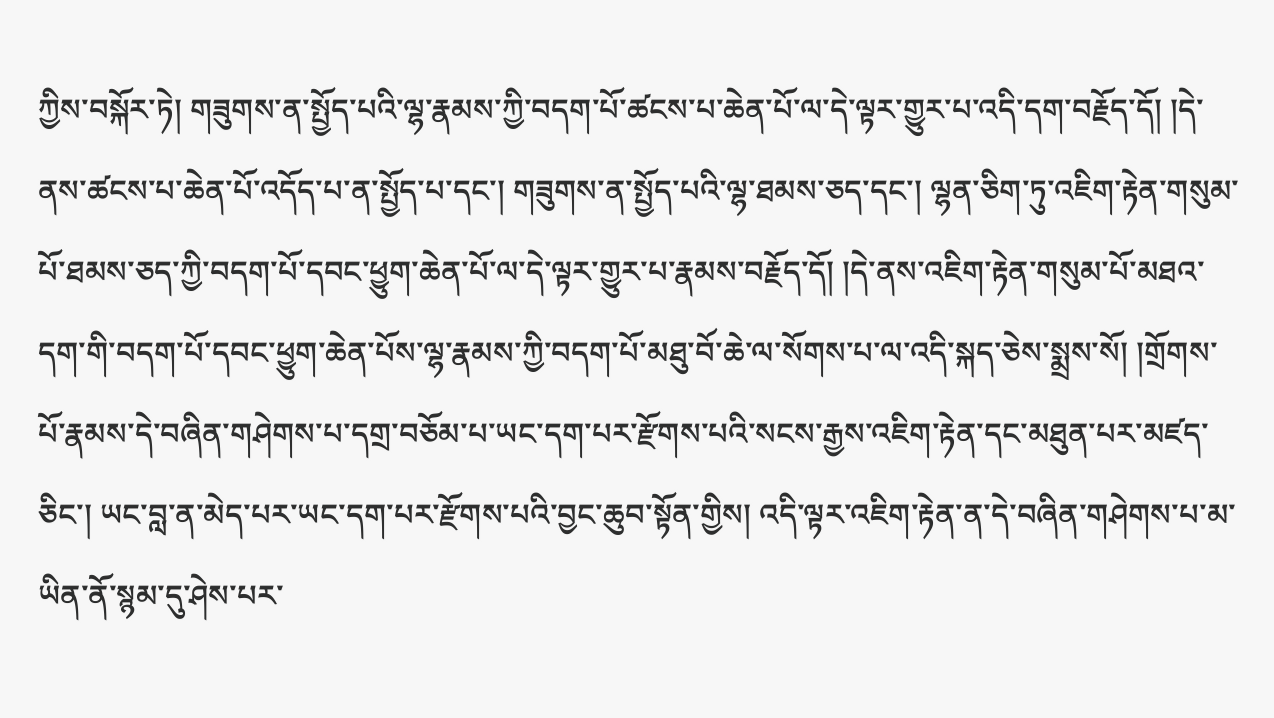ཀྱིས་བསྐོར་ཏེ། གཟུགས་ན་སྤྱོད་པའི་ལྷ་རྣམས་ཀྱི་བདག་པོ་ཚངས་པ་ཆེན་པོ་ལ་དེ་ལྟར་གྱུར་པ་འདི་དག་བརྗོད་དོ། །དེ་ནས་ཚངས་པ་ཆེན་པོ་འདོད་པ་ན་སྤྱོད་པ་དང་། གཟུགས་ན་སྤྱོད་པའི་ལྷ་ཐམས་ཅད་དང་། ལྷན་ཅིག་ཏུ་འཇིག་རྟེན་གསུམ་པོ་ཐམས་ཅད་ཀྱི་བདག་པོ་དབང་ཕྱུག་ཆེན་པོ་ལ་དེ་ལྟར་གྱུར་པ་རྣམས་བརྗོད་དོ། །དེ་ནས་འཇིག་རྟེན་གསུམ་པོ་མཐའ་དག་གི་བདག་པོ་དབང་ཕྱུག་ཆེན་པོས་ལྷ་རྣམས་ཀྱི་བདག་པོ་མཐུ་བོ་ཆེ་ལ་སོགས་པ་ལ་འདི་སྐད་ཅེས་སྨྲས་སོ། །གྲོགས་པོ་རྣམས་དེ་བཞིན་གཤེགས་པ་དགྲ་བཅོམ་པ་ཡང་དག་པར་རྫོགས་པའི་སངས་རྒྱས་འཇིག་རྟེན་དང་མཐུན་པར་མཛད་ཅིང་། ཡང་བླ་ན་མེད་པར་ཡང་དག་པར་རྫོགས་པའི་བྱང་ཆུབ་སྟོན་གྱིས། འདི་ལྟར་འཇིག་རྟེན་ན་དེ་བཞིན་གཤེགས་པ་མ་ཡིན་ནོ་སྙམ་དུ་ཤེས་པར་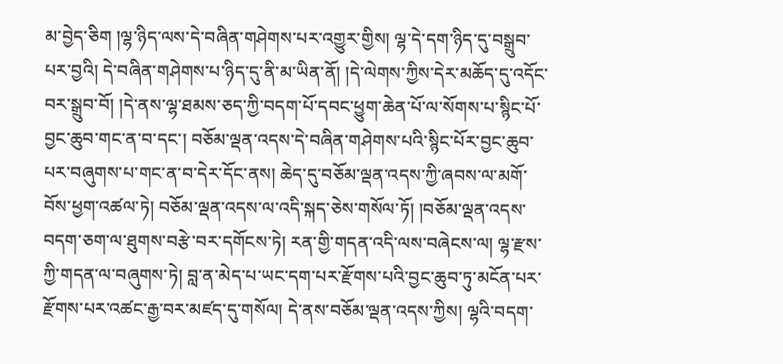མ་བྱེད་ཅིག །ལྷ་ཉིད་ལས་དེ་བཞིན་གཤེགས་པར་འགྱུར་གྱིས། ལྷ་དེ་དག་ཉིད་དུ་བསྒྲུབ་པར་བྱའི། དེ་བཞིན་གཤེགས་པ་ཉིད་དུ་ནི་མ་ཡིན་ནོ། །དེ་ལེགས་ཀྱིས་དེར་མཆོད་དུ་འདོང་བར་སྒྲུབ་བོ། །དེ་ནས་ལྷ་ཐམས་ཅད་ཀྱི་བདག་པོ་དབང་ཕྱུག་ཆེན་པོ་ལ་སོགས་པ་སྙིང་པོ་བྱང་ཆུབ་གང་ན་བ་དང་། བཅོམ་ལྡན་འདས་དེ་བཞིན་གཤེགས་པའི་སྙིང་པོར་བྱང་ཆུབ་པར་བཞུགས་པ་གང་ན་བ་དེར་དོང་ནས། ཆེད་དུ་བཅོམ་ལྡན་འདས་ཀྱི་ཞབས་ལ་མགོ་བོས་ཕྱག་འཚལ་ཏེ། བཅོམ་ལྡན་འདས་ལ་འདི་སྐད་ཅེས་གསོལ་ཏོ། །བཅོམ་ལྡན་འདས་བདག་ཅག་ལ་ཐུགས་བརྩེ་བར་དགོངས་ཏེ། རན་གྱི་གདན་འདི་ལས་བཞེངས་ལ། ལྷ་རྫས་ཀྱི་གདན་ལ་བཞུགས་ཏེ། བླ་ན་མེད་པ་ཡང་དག་པར་རྫོགས་པའི་བྱང་ཆུབ་ཏུ་མངོན་པར་རྫོགས་པར་འཚང་རྒྱ་བར་མཛད་དུ་གསོལ། དེ་ནས་བཅོམ་ལྡན་འདས་ཀྱིས། ལྷའི་བདག་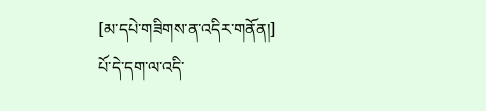[མ་དཔེ་གཟིགས་ན་འདིར་གནོན།]
པོ་དེ་དག་ལ་འདི་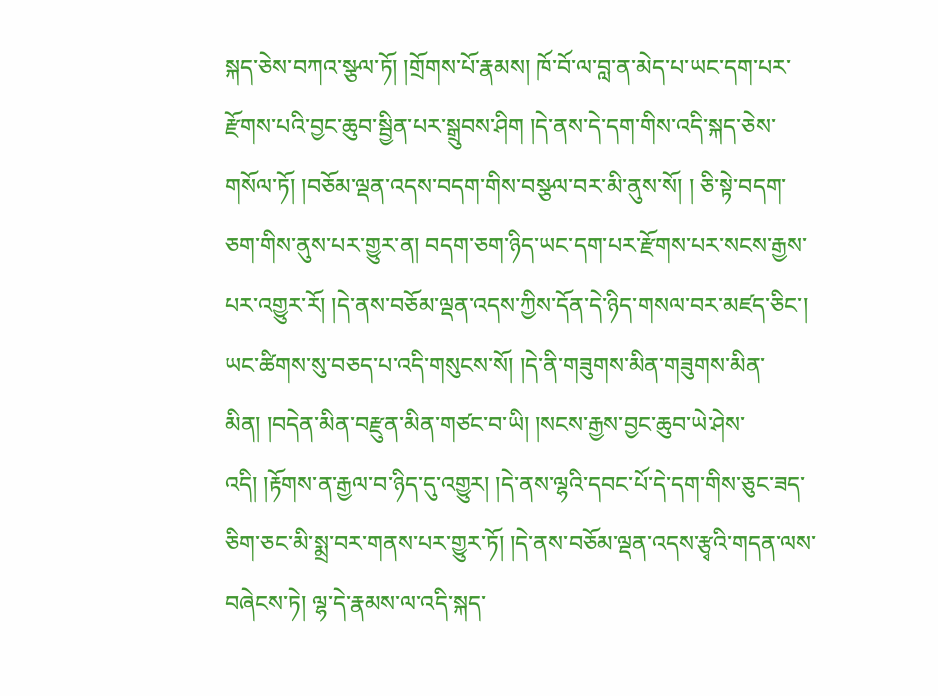སྐད་ཅེས་བཀའ་སྩལ་ཏོ། །གྲོགས་པོ་རྣམས། ཁོ་བོ་ལ་བླ་ན་མེད་པ་ཡང་དག་པར་རྫོགས་པའི་བྱང་ཆུབ་སྦྱིན་པར་སྒྲུབས་ཤིག །དེ་ནས་དེ་དག་གིས་འདི་སྐད་ཅེས་གསོལ་ཏོ། །བཅོམ་ལྡན་འདས་བདག་གིས་བསྩལ་བར་མི་ནུས་སོ། ། ཅི་སྟེ་བདག་ཅག་གིས་ནུས་པར་གྱུར་ན། བདག་ཅག་ཉིད་ཡང་དག་པར་རྫོགས་པར་སངས་རྒྱས་པར་འགྱུར་རོ། །དེ་ནས་བཅོམ་ལྡན་འདས་ཀྱིས་དོན་དེ་ཉིད་གསལ་བར་མཛད་ཅིང་། ཡང་ཚིགས་སུ་བཅད་པ་འདི་གསུངས་སོ། །དེ་ནི་གཟུགས་མིན་གཟུགས་མིན་མིན། །བདེན་མིན་བརྫུན་མིན་གཙང་བ་ཡི། །སངས་རྒྱས་བྱང་ཆུབ་ཡེ་ཤེས་འདི། །རྟོགས་ན་རྒྱལ་བ་ཉིད་དུ་འགྱུར། །དེ་ནས་ལྷའི་དབང་པོ་དེ་དག་གིས་ཅུང་ཟད་ཅིག་ཅང་མི་སྨྲ་བར་གནས་པར་གྱུར་ཏོ། །དེ་ནས་བཅོམ་ལྡན་འདས་རྩྭའི་གདན་ལས་བཞེངས་ཏེ། ལྷ་དེ་རྣམས་ལ་འདི་སྐད་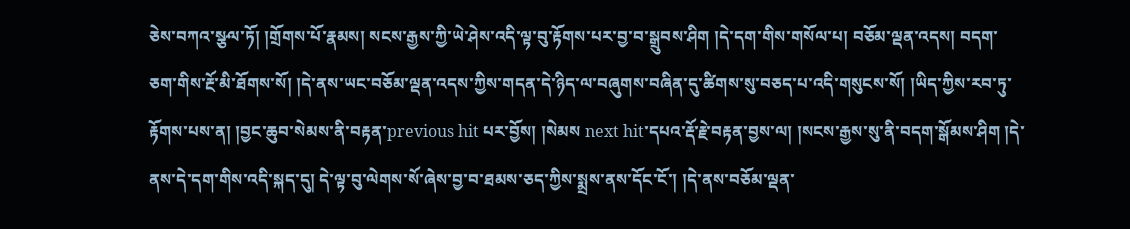ཅེས་བཀའ་སྩལ་ཏོ། །གྲོགས་པོ་རྣམས། སངས་རྒྱས་ཀྱི་ཡེ་ཤེས་འདི་ལྟ་བུ་རྟོགས་པར་བྱ་བ་སྒྲུབས་ཤིག །དེ་དག་གིས་གསོལ་པ། བཅོམ་ལྡན་འདས། བདག་ཅག་གིས་རྔོ་མི་ཐོགས་སོ། །དེ་ནས་ཡང་བཅོམ་ལྡན་འདས་ཀྱིས་གདན་དེ་ཉིད་ལ་བཞུགས་བཞིན་དུ་ཚིགས་སུ་བཅད་པ་འདི་གསུངས་སོ། །ཡིད་ཀྱིས་རབ་ཏུ་རྟོགས་པས་ན། །བྱང་ཆུབ་སེམས་ནི་བརྟན་previous hit པར་བྱོས། །སེམས next hit་དཔའ་རྡོ་རྗེ་བརྟན་བྱས་ལ། །སངས་རྒྱས་སུ་ནི་བདག་སྒོམས་ཤིག །དེ་ནས་དེ་དག་གིས་འདི་སྐད་དུ། དེ་ལྟ་བུ་ལེགས་སོ་ཞེས་བྱ་བ་ཐམས་ཅད་ཀྱིས་སྨྲས་ནས་དོང་ངོ་། །དེ་ནས་བཅོམ་ལྡན་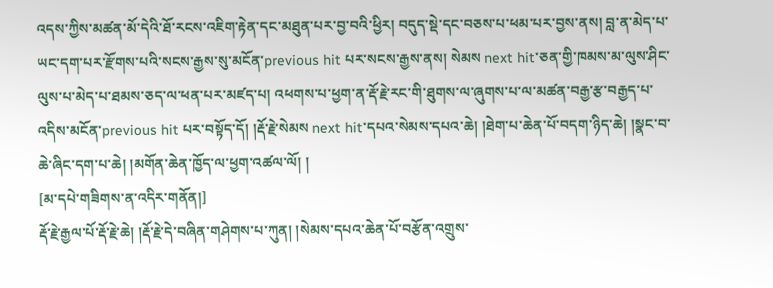འདས་ཀྱིས་མཚན་མོ་དེའི་ཐོ་རངས་འཇིག་རྟེན་དང་མཐུན་པར་བྱ་བའི་ཕྱིར། བདུད་སྡེ་དང་བཅས་པ་ཕམ་པར་བྱས་ནས། བླ་ན་མེད་པ་ཡང་དག་པར་རྫོགས་པའི་སངས་རྒྱས་སུ་མངོན་previous hit པར་སངས་རྒྱས་ནས། སེམས next hit་ཅན་གྱི་ཁམས་མ་ལུས་ཤིང་ལུས་པ་མེད་པ་ཐམས་ཅད་ལ་ཕན་པར་མཛད་པ། འཕགས་པ་ཕྱག་ན་རྡོ་རྗེ་རང་གི་ཐུགས་ལ་ཞུགས་པ་ལ་མཚན་བརྒྱ་རྩ་བརྒྱད་པ་འདིས་མངོན་previous hit པར་བསྟོད་དོ། །རྡོ་རྗེ་སེམས next hit་དཔའ་སེམས་དཔའ་ཆེ། །ཐེག་པ་ཆེན་པོ་བདག་ཉིད་ཆེ། །སྣང་བ་ཆེ་ཞིང་དག་པ་ཆེ། །མགོན་ཆེན་ཁྱོད་ལ་ཕྱག་འཚལ་ལོ། །
[མ་དཔེ་གཟིགས་ན་འདིར་གནོན།]
རྡོ་རྗེ་རྒྱལ་པོ་རྡོ་རྗེ་ཆེ། །རྡོ་རྗེ་དེ་བཞིན་གཤེགས་པ་ཀུན། །སེམས་དཔའ་ཆེན་པོ་བརྩོན་འགྲུས་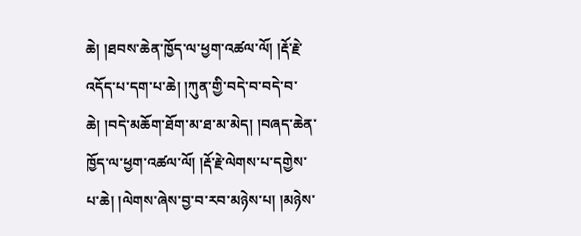ཆེ། །ཐབས་ཆེན་ཁྱོད་ལ་ཕྱག་འཚལ་ལོ། །རྡོ་རྗེ་འདོད་པ་དག་པ་ཆེ། །ཀུན་གྱི་བདེ་བ་བདེ་བ་ཆེ། །བདེ་མཆོག་ཐོག་མ་ཐ་མ་མེད། །བཞད་ཆེན་ཁྱོད་ལ་ཕྱག་འཚལ་ལོ། །རྡོ་རྗེ་ལེགས་པ་དགྱེས་པ་ཆེ། །ལེགས་ཞེས་བྱ་བ་རབ་མཉེས་པ། །མཉེས་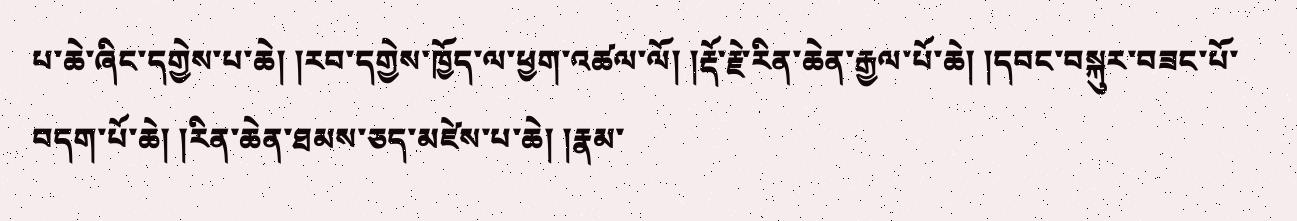པ་ཆེ་ཞིང་དགྱེས་པ་ཆེ། །རབ་དགྱེས་ཁྱོད་ལ་ཕྱག་འཚལ་ལོ། །རྡོ་རྗེ་རིན་ཆེན་རྒྱལ་པོ་ཆེ། །དབང་བསྐུར་བཟང་པོ་བདག་པོ་ཆེ། །རིན་ཆེན་ཐམས་ཅད་མཛེས་པ་ཆེ། །རྣམ་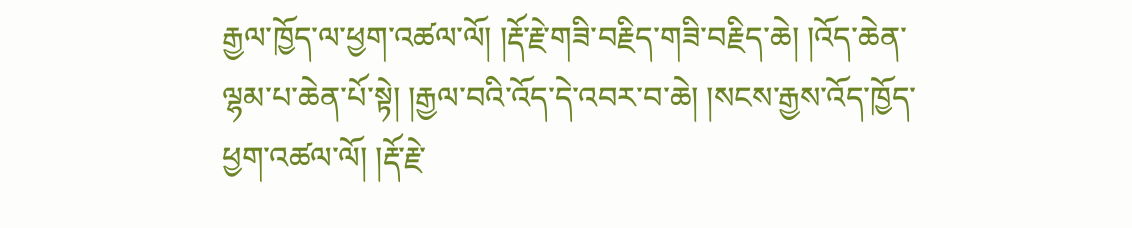རྒྱལ་ཁྱོད་ལ་ཕྱག་འཚལ་ལོ། །རྡོ་རྗེ་གཟི་བརྗིད་གཟི་བརྗིད་ཆེ། །འོད་ཆེན་ལྷམ་པ་ཆེན་པོ་སྟེ། །རྒྱལ་བའི་འོད་དེ་འབར་བ་ཆེ། །སངས་རྒྱས་འོད་ཁྱོད་ཕྱག་འཚལ་ལོ། །རྡོ་རྗེ་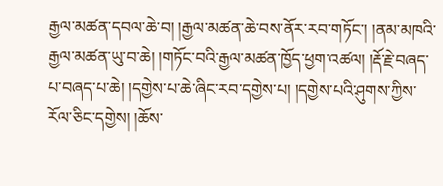རྒྱལ་མཚན་དབལ་ཆེ་བ། །རྒྱལ་མཚན་ཆེ་བས་ནོར་རབ་གཏོང་། །ནམ་མཁའི་རྒྱལ་མཚན་ཡུ་བ་ཆེ། །གཏོང་བའི་རྒྱལ་མཚན་ཁྱོད་ཕྱག་འཚལ། །རྡོ་རྗེ་བཞད་པ་བཞད་པ་ཆེ། །དགྱེས་པ་ཆེ་ཞིང་རབ་དགྱེས་པ། །དགྱེས་པའི་ཤུགས་ཀྱིས་རོལ་ཅིང་དགྱེས། །ཆོས་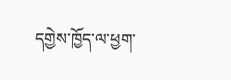དགྱེས་ཁྱོད་ལ་ཕྱག་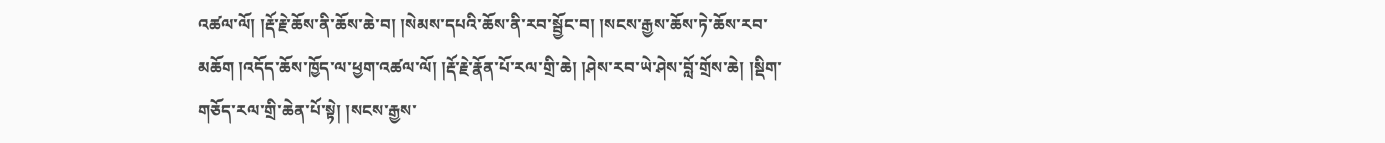འཚལ་ལོ། །རྡོ་རྗེ་ཆོས་ནི་ཆོས་ཆེ་བ། །སེམས་དཔའི་ཆོས་ནི་རབ་སྦྱོང་བ། །སངས་རྒྱས་ཆོས་ཏེ་ཆོས་རབ་མཆོག །འདོད་ཆོས་ཁྱོད་ལ་ཕྱག་འཚལ་ལོ། །རྡོ་རྗེ་རྣོན་པོ་རལ་གྲི་ཆེ། །ཤེས་རབ་ཡེ་ཤེས་བློ་གྲོས་ཆེ། །སྡིག་གཅོད་རལ་གྲི་ཆེན་པོ་སྟེ། །སངས་རྒྱས་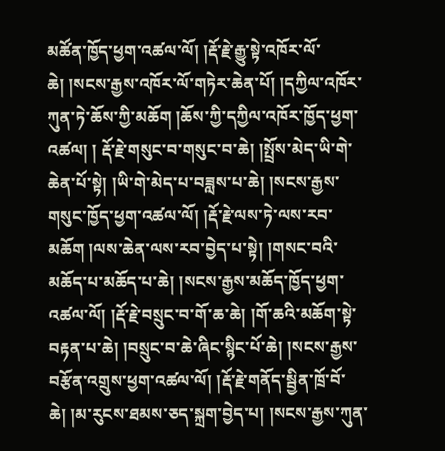མཚོན་ཁྱོད་ཕྱག་འཚལ་ལོ། །རྡོ་རྗེ་རྒྱུ་སྟེ་འཁོར་ལོ་ཆེ། །སངས་རྒྱས་འཁོར་ལོ་གཏེར་ཆེན་པོ། །དཀྱིལ་འཁོར་ཀུན་ཏེ་ཆོས་ཀྱི་མཆོག །ཆོས་ཀྱི་དཀྱིལ་འཁོར་ཁྱོད་ཕྱག་འཚལ། ། རྡོ་རྗེ་གསུང་བ་གསུང་བ་ཆེ། །སྤྲོས་མེད་ཡི་གེ་ཆེན་པོ་སྟེ། །ཡི་གེ་མེད་པ་བཟླས་པ་ཆེ། །སངས་རྒྱས་གསུང་ཁྱོད་ཕྱག་འཚལ་ལོ། །རྡོ་རྗེ་ལས་ཏེ་ལས་རབ་མཆོག །ལས་ཆེན་ལས་རབ་བྱེད་པ་སྟེ། །གསང་བའི་མཆོད་པ་མཆོད་པ་ཆེ། །སངས་རྒྱས་མཆོད་ཁྱོད་ཕྱག་འཚལ་ལོ། །རྡོ་རྗེ་བསྲུང་བ་གོ་ཆ་ཆེ། །གོ་ཆའི་མཆོག་སྟེ་བརྟན་པ་ཆེ། །བསྲུང་བ་ཆེ་ཞིང་སྙིང་པོ་ཆེ། །སངས་རྒྱས་བརྩོན་འགྲུས་ཕྱག་འཚལ་ལོ། །རྡོ་རྗེ་གནོད་སྦྱིན་ཁྲོ་བོ་ཆེ། །མ་རུངས་ཐམས་ཅད་སྐྲག་བྱེད་པ། །སངས་རྒྱས་ཀུན་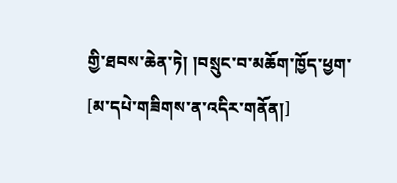གྱི་ཐབས་ཆེན་ཏེ། །བསྲུང་བ་མཆོག་ཁྱོད་ཕྱག་
[མ་དཔེ་གཟིགས་ན་འདིར་གནོན།]